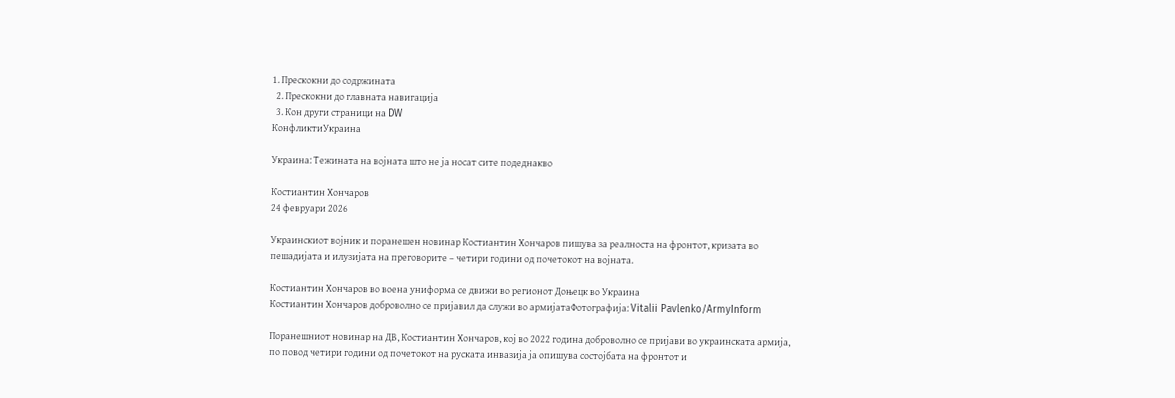1. Прескокни до содржината
  2. Прескокни до главната навигација
  3. Кон други страници на DW
КонфликтиУкраина

Украина: Тежината на војната што не ја носат сите подеднакво

Костиантин Хончаров
24 февруари 2026

Украинскиот војник и поранешен новинар Костиантин Хончаров пишува за реалноста на фронтот, кризата во пешадијата и илузијата на преговорите – четири години од почетокот на војната.

Костиантин Хончаров во воена униформа се движи во регионот Доњецк во Украина
Костиантин Хончаров доброволно се пријавил да служи во армијатаФотографија: Vitalii Pavlenko/ArmyInform

Поранешниот новинар на ДВ, Костиантин Хончаров, кој во 2022 година доброволно се пријави во украинската армија, по повод четири години од почетокот на руската инвазија ја опишува состојбата на фронтот и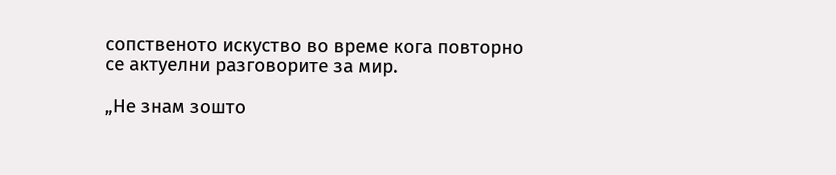сопственото искуство во време кога повторно се актуелни разговорите за мир.

„Не знам зошто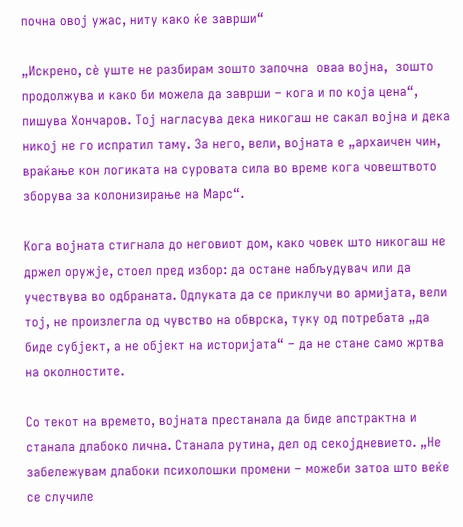почна овој ужас, ниту како ќе заврши“

„Искрено, сè уште не разбирам зошто започна  оваа војна,  зошто продолжува и како би можела да заврши – кога и по која цена“, пишува Хончаров. Тој нагласува дека никогаш не сакал војна и дека никој не го испратил таму. За него, вели, војната е „архаичен чин, враќање кон логиката на суровата сила во време кога човештвото зборува за колонизирање на Марс“.

Кога војната стигнала до неговиот дом, како човек што никогаш не држел оружје, стоел пред избор: да остане набљудувач или да учествува во одбраната. Одлуката да се приклучи во армијата, вели тој, не произлегла од чувство на обврска, туку од потребата „да биде субјект, а не објект на историјата“ – да не стане само жртва на околностите.

Со текот на времето, војната престанала да биде апстрактна и станала длабоко лична. Станала рутина, дел од секојдневието. „Не забележувам длабоки психолошки промени – можеби затоа што веќе се случиле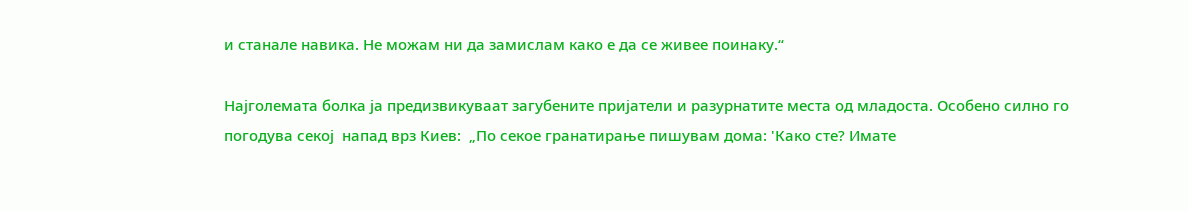и станале навика. Не можам ни да замислам како е да се живее поинаку.“

Најголемата болка ја предизвикуваат загубените пријатели и разурнатите места од младоста. Особено силно го погодува секој  напад врз Киев:  „По секое гранатирање пишувам дома: 'Како сте? Имате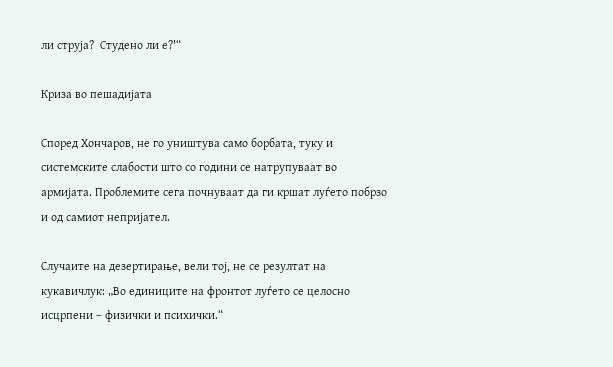ли струја?  Студено ли е?'“

Криза во пешадијата

Според Хончаров, не го уништува само борбата, туку и системските слабости што со години се натрупуваат во армијата. Проблемите сега почнуваат да ги кршат луѓето побрзо и од самиот непријател.

Случаите на дезертирање, вели тој, не се резултат на кукавичлук: „Во единиците на фронтот луѓето се целосно исцрпени – физички и психички.“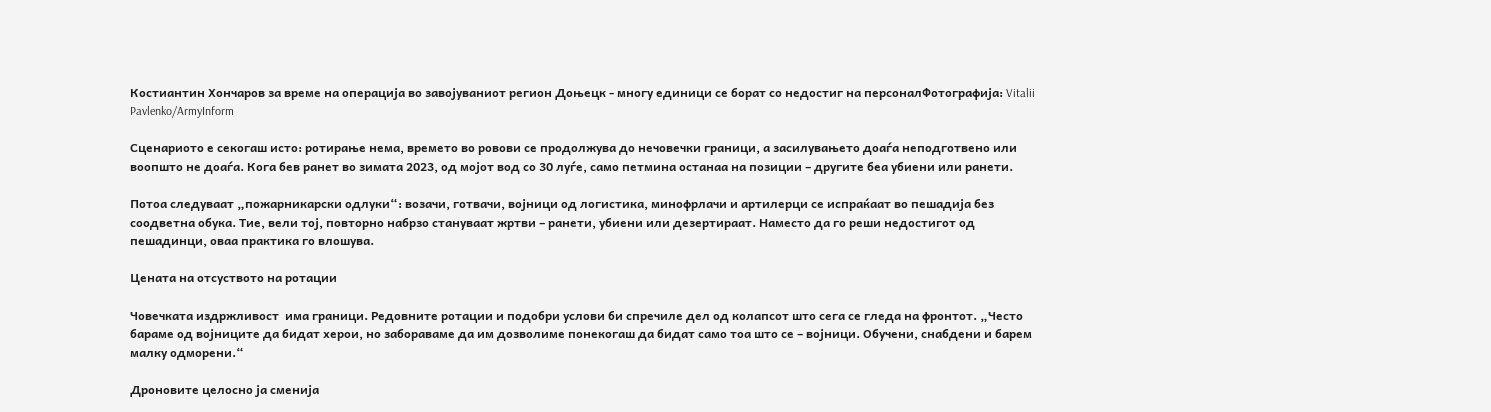Костиантин Хончаров за време на операција во завојуваниот регион Доњецк - многу единици се борат со недостиг на персоналФотографија: Vitalii Pavlenko/ArmyInform

Сценариото е секогаш исто: ротирање нема, времето во ровови се продолжува до нечовечки граници, а засилувањето доаѓа неподготвено или воопшто не доаѓа. Кога бев ранет во зимата 2023, од мојот вод со 30 луѓе, само петмина останаа на позиции – другите беа убиени или ранети.

Потоа следуваат „пожарникарски одлуки“: возачи, готвачи, војници од логистика, минофрлачи и артилерци се испраќаат во пешадија без соодветна обука. Тие, вели тој, повторно набрзо стануваат жртви – ранети, убиени или дезертираат. Наместо да го реши недостигот од пешадинци, оваа практика го влошува.

Цената на отсуството на ротации

Човечката издржливост  има граници. Редовните ротации и подобри услови би спречиле дел од колапсот што сега се гледа на фронтот. „Често бараме од војниците да бидат херои, но забораваме да им дозволиме понекогаш да бидат само тоа што се – војници. Обучени, снабдени и барем малку одморени.“

Дроновите целосно ја сменија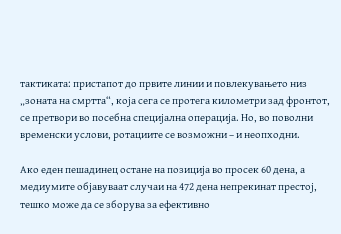тактиката: пристапот до првите линии и повлекувањето низ „зоната на смртта“, која сега се протега километри зад фронтот, се претвори во посебна специјална операција. Но, во поволни временски услови, ротациите се возможни – и неопходни.

Ако еден пешадинец остане на позиција во просек 60 дена, а медиумите објавуваат случаи на 472 дена непрекинат престој, тешко може да се зборува за ефективно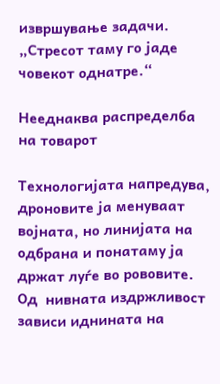извршување задачи. „Стресот таму го јаде човекот однатре.“

Нееднаква распределба на товарот

Технологијата напредува, дроновите ја менуваат војната, но линијата на одбрана и понатаму ја држат луѓе во рововите. Од  нивната издржливост  зависи иднината на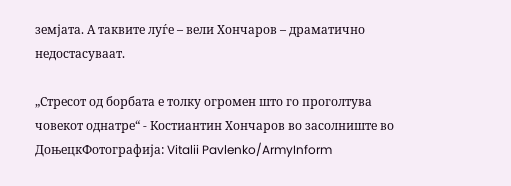земјата. А таквите луѓе – вели Хончаров – драматично недостасуваат.

„Стресот од борбата е толку огромен што го проголтува човекот однатре“ - Костиантин Хончаров во засолниште во ДоњецкФотографија: Vitalii Pavlenko/ArmyInform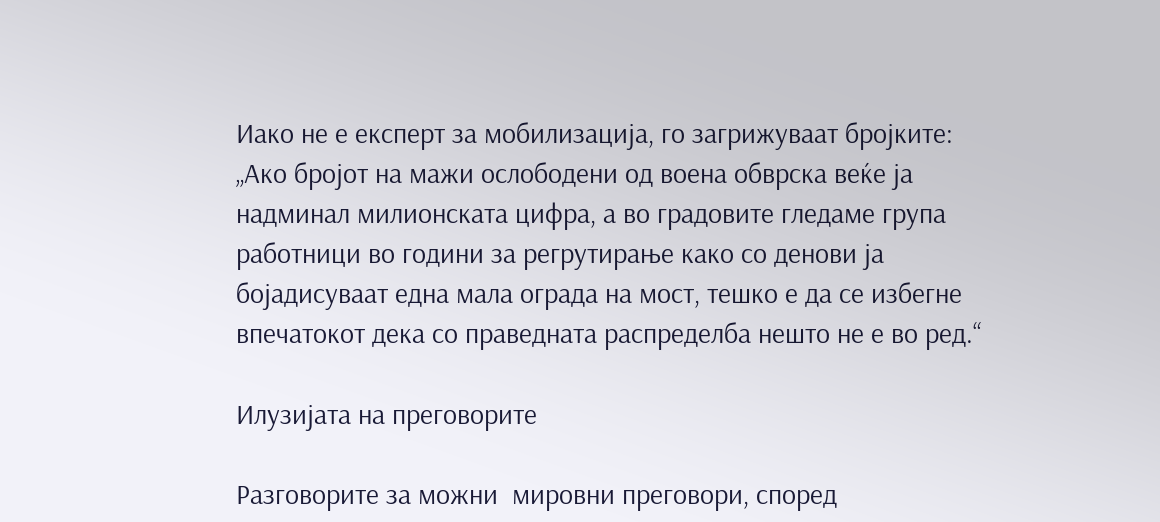Иако не е експерт за мобилизација, го загрижуваат бројките: „Ако бројот на мажи ослободени од воена обврска веќе ја надминал милионската цифра, а во градовите гледаме група работници во години за регрутирање како со денови ја бојадисуваат една мала ограда на мост, тешко е да се избегне впечатокот дека со праведната распределба нешто не е во ред.“

Илузијата на преговорите

Разговорите за можни  мировни преговори, според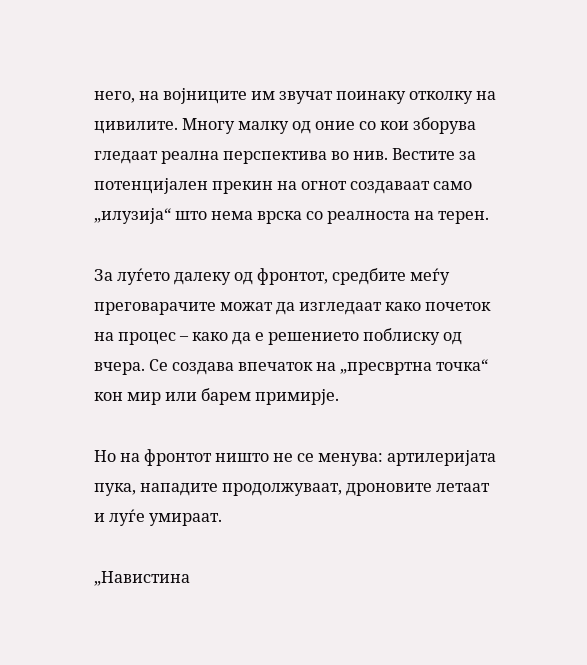него, на војниците им звучат поинаку отколку на цивилите. Многу малку од оние со кои зборува гледаат реална перспектива во нив. Вестите за потенцијален прекин на огнот создаваат само „илузија“ што нема врска со реалноста на терен.

За луѓето далеку од фронтот, средбите меѓу преговарачите можат да изгледаат како почеток на процес – како да е решението поблиску од вчера. Се создава впечаток на „пресвртна точка“ кон мир или барем примирје.

Но на фронтот ништо не се менува: артилеријата пука, нападите продолжуваат, дроновите летаат и луѓе умираат.

„Навистина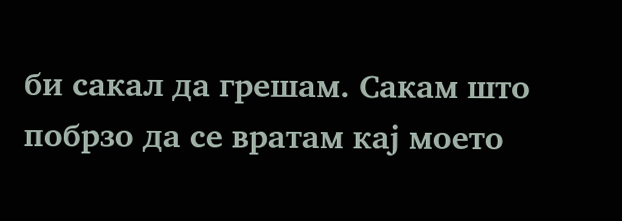би сакал да грешам. Сакам што побрзо да се вратам кај моето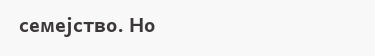семејство. Но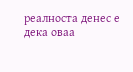реалноста денес е дека оваа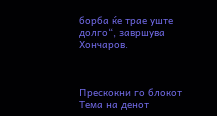борба ќе трае уште долго“, завршува Хончаров.



Прескокни го блокот Тема на денот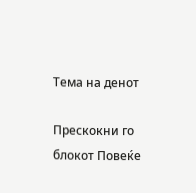Тема на денот

Прескокни го блокот Повеќе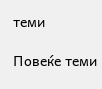теми

Повеќе теми